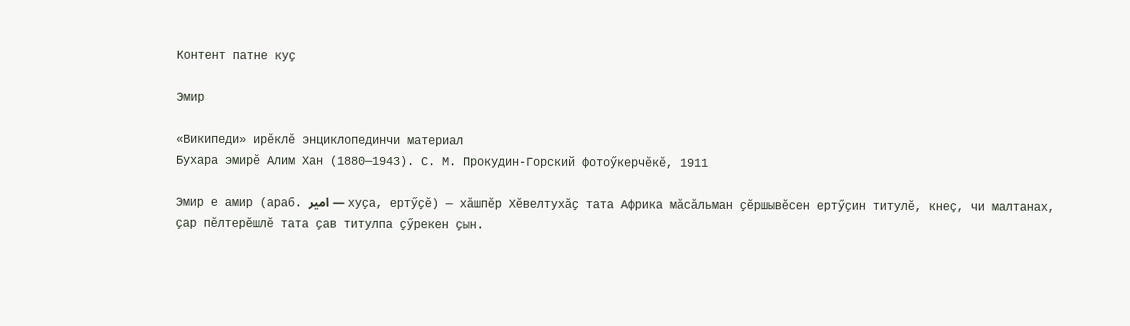Контент патне куҫ

Эмир

«Википеди» ирĕклĕ энциклопединчи материал
Бухара эмирӗ Алим Хан (1880—1943). С. М. Прокудин-Горский фотоӳкерчӗкӗ, 1911

Эмир е амир (араб. امير — хуҫа, ертӳҫӗ) — хӑшпӗр Хӗвелтухӑҫ тата Африка мӑсӑльман ҫӗршывӗсен ертӳҫин титулӗ, кнеç, чи малтанах, ҫар пӗлтерӗшлӗ тата ҫав титулпа ҫӳрекен ҫын.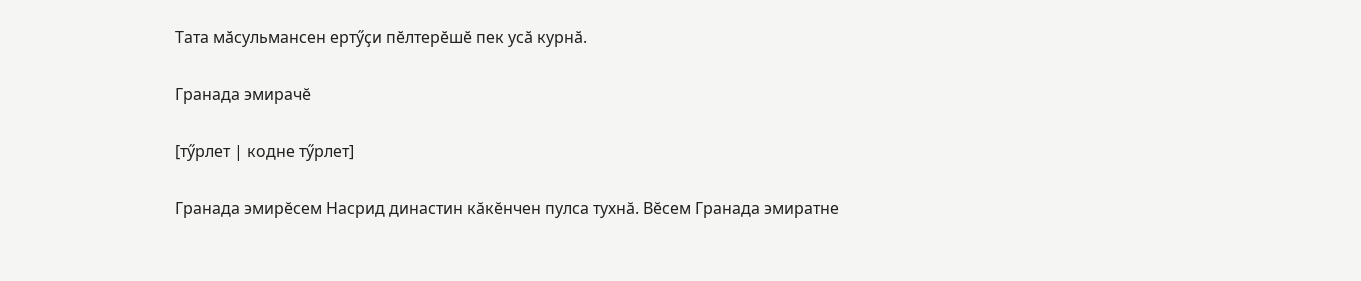Тата мӑсульмансен ертӳҫи пӗлтерӗшӗ пек усӑ курнӑ.

Гранада эмирачĕ

[тӳрлет | кодне тӳрлет]

Гранада эмирĕсем Насрид династин кăкĕнчен пулса тухнă. Вĕсем Гранада эмиратне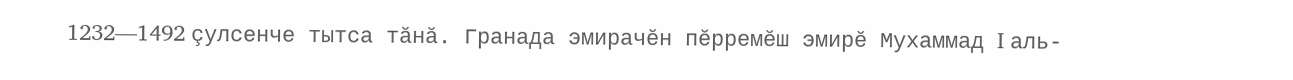1232—1492 çулсенче тытса тăнă. Гранада эмирачĕн пĕрремĕш эмирĕ Мухаммад I аль-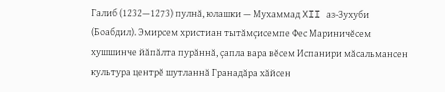Галиб (1232—1273) пулнă, юлашки — Мухаммад XII аз-Зухуби (Боабдил). Эмирсем христиан тытăмçисемпе Фес Мариничĕсем хушшинче йăпăлта пурăннă, çапла вара вĕсем Испанири мăсальмансен культура центрĕ шутланнă Гранадăра хăйсен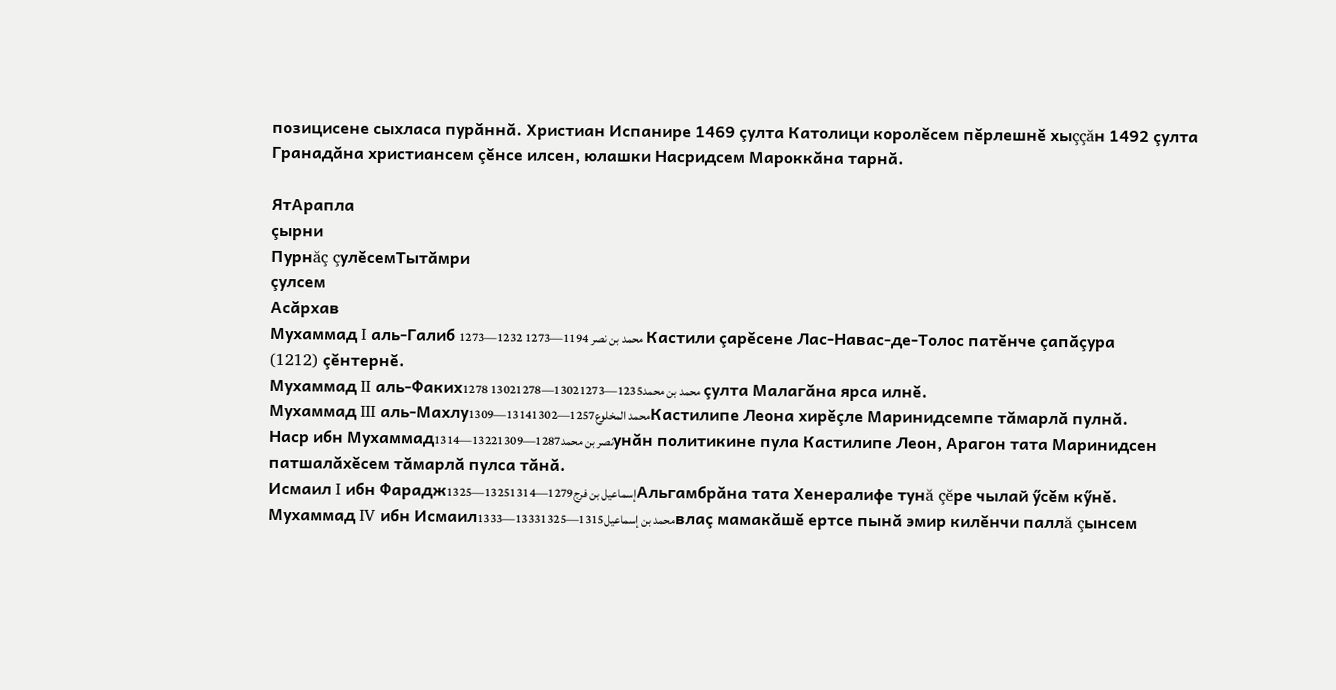позицисене сыхласа пурăннă. Христиан Испанире 1469 çулта Католици королĕсем пĕрлешнĕ хыççăн 1492 çулта Гранадăна христиансем çĕнсе илсен, юлашки Насридсем Мароккăна тарнă.

ЯтАрапла
çырни
Пурнăç çулĕсемТытăмри
çулсем
Асăрхав
Мухаммад I аль-Галиб محمد بن نصر 1194—1273 1232—1273 Кастили çарĕсене Лас-Навас-де-Толос патĕнче çапăçура (1212) çĕнтернĕ.
Мухаммад II аль-Факихمحمد بن محمد1235—13021273—13021278 1278 çулта Малагăна ярса илнĕ.
Мухаммад III аль-Махлуمحمد المخلوع1257—13141302—1309Кастилипе Леона хирĕçле Маринидсемпе тăмарлă пулнă.
Наср ибн Мухаммадنصر بن محمد1287—13221309—1314унăн политикине пула Кастилипе Леон, Арагон тата Маринидсен патшалăхĕсем тăмарлă пулса тăнă.
Исмаил I ибн Фараджإسماعيل بن فرج1279—13251314—1325Альгамбрăна тата Хенералифе тунă çĕре чылай ӳсĕм кӳнĕ.
Мухаммад IV ибн Исмаилمحمد بن إسماعيل1315—13331325—1333влаç мамакăшĕ ертсе пынă эмир килĕнчи паллă çынсем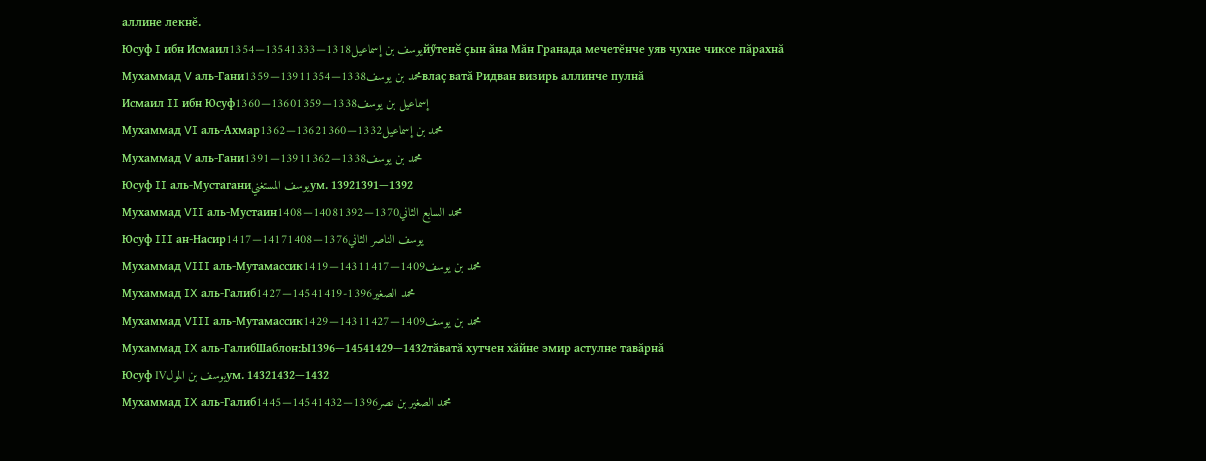аллине лекнĕ.
Юсуф I ибн Исмаилيوسف بن إسماعيل1318—13541333—1354йӳтенĕ çын ăна Мăн Гранада мечетĕнче уяв чухне чиксе пăрахнă
Мухаммад V аль-Ганиمحمد بن يوسف1338—13911354—1359влаç ватă Ридван визирь аллинче пулнă
Исмаил II ибн Юсуфإسماعيل بن يوسف1338—13601359—1360
Мухаммад VI аль-Ахмарمحمد بن إسماعيل1332—13621360—1362
Мухаммад V аль-Ганиمحمد بن يوسف1338—13911362—1391
Юсуф II аль-Мустаганиيوسف المستغنيум. 13921391—1392
Мухаммад VII аль-Мустаинمحمد السابع الثاني1370—14081392—1408
Юсуф III ан-Насирيوسف الناصر الثاني1376—14171408—1417
Мухаммад VIII аль-Мутамассикمحمد بن يوسف1409—14311417—1419
Мухаммад IX аль-Галибمحمد الصغير1396-14541419—1427
Мухаммад VIII аль-Мутамассикمحمد بن يوسف1409—14311427—1429
Мухаммад IX аль-ГалибШаблон:Ы1396—14541429—1432тăватă хутчен хăйне эмир астулне тавăрнă
Юсуф IVيوسف بن المولум. 14321432—1432
Мухаммад IX аль-Галибمحمد الصغير بن نصر1396—14541432—1445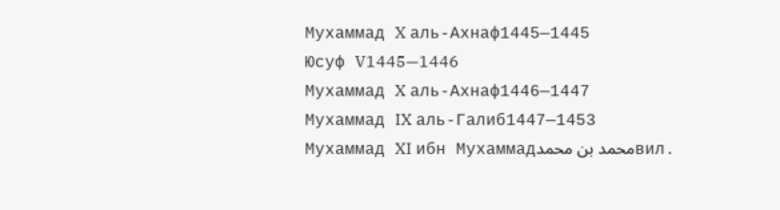Мухаммад X аль-Ахнаф1445—1445
Юсуф V1445—1446
Мухаммад X аль-Ахнаф1446—1447
Мухаммад IX аль-Галиб1447—1453
Мухаммад XI ибн Мухаммадمحمد بن محمدвил.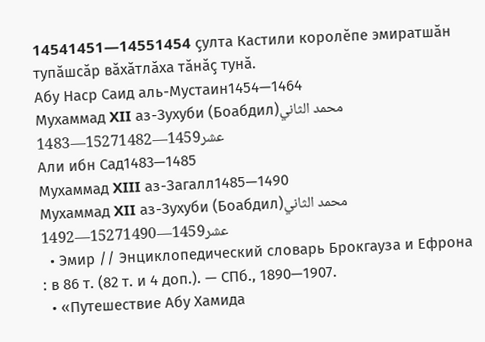14541451—14551454 çулта Кастили королĕпе эмиратшăн тупăшсăр вăхăтлăха тăнăç тунă.
Абу Наср Саид аль-Мустаин1454—1464
Мухаммад XII аз-Зухуби (Боабдил)محمد الثاني عشر1459—15271482—1483
Али ибн Сад1483—1485
Мухаммад XIII аз-Загалл1485—1490
Мухаммад XII аз-Зухуби (Боабдил)محمد الثاني عشر1459—15271490—1492
  • Эмир // Энциклопедический словарь Брокгауза и Ефрона : в 86 т. (82 т. и 4 доп.). — СПб., 1890—1907.
  • «Путешествие Абу Хамида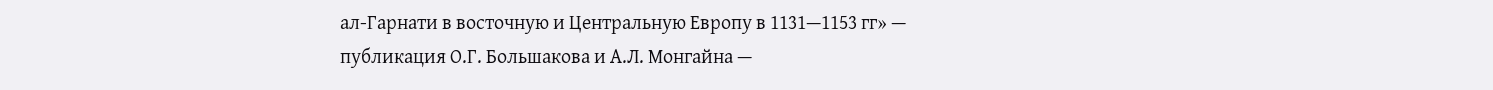ал-Гарнати в восточную и Центральную Европу в 1131—1153 гг» — публикация О.Г. Большакова и А.Л. Монгайна —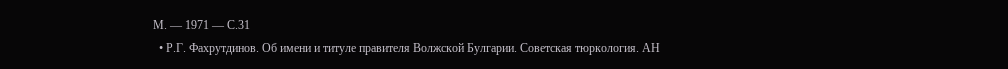М. — 1971 — С.31
  • Р.Г. Фахрутдинов. Об имени и титуле правителя Волжской Булгарии. Советская тюркология. АН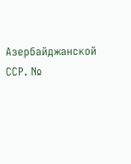Азербайджанской ССР. №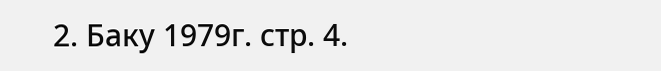2. Баку 1979г. стр. 4.